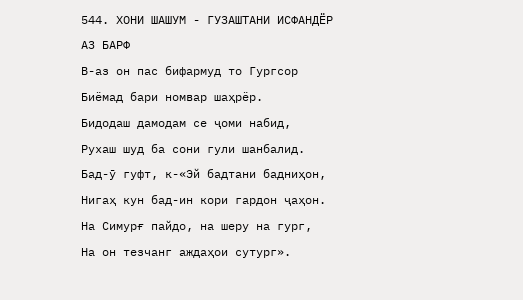544. ХОНИ ШАШУМ - ГУЗАШТАНИ ИСФАНДЁР АЗ БАРФ
В-аз он пас бифармуд то Гургсор
Биёмад бари номвар шаҳрёр.
Бидодаш дамодам се ҷоми набид,
Рухаш шуд ба сони гули шанбалид.
Бад-ӯ гуфт, к-«Эй бадтани бадниҳон,
Нигаҳ кун бад-ин кори гардон ҷаҳон.
На Симурғ пайдо, на шеру на гург,
На он тезчанг аждаҳои сутург».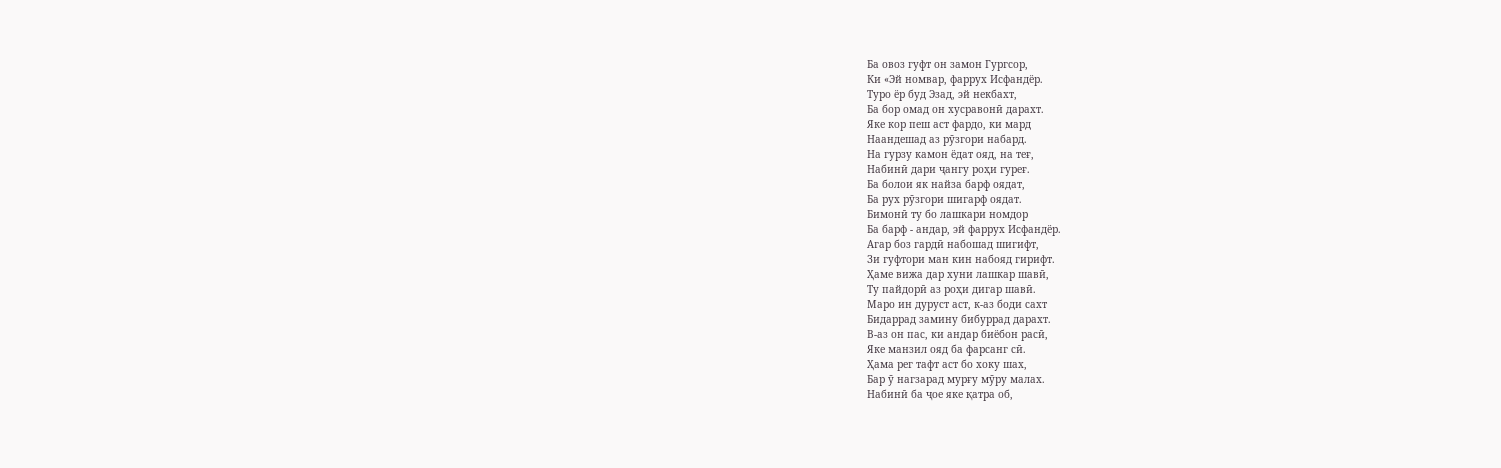Ба овоз гуфт он замон Гургсор,
Ки «Эй номвар, фаррух Исфандёр.
Туро ёр буд Эзад, эй некбахт,
Ба бор омад он хусравонӣ дарахт.
Яке кор пеш аст фардо, ки мард
Наандешад аз рӯзгори набард.
На гурзу камон ёдат ояд, на теғ,
Набинӣ дари ҷангу роҳи гуреғ.
Ба болои як найза барф оядат,
Ба рух рӯзгори шигарф оядат.
Бимонӣ ту бо лашкари номдор
Ба барф - андар, эй фаррух Исфандёр.
Агар боз гардӣ набошад шигифт,
Зи гуфтори ман кин набояд гирифт.
Ҳаме вижа дар хуни лашкар шавӣ,
Ту пайдорӣ аз роҳи дигар шавӣ.
Маро ин дуруст аст, к-аз боди сахт
Бидаррад замину бибуррад дарахт.
В-аз он пас, ки андар биёбон расӣ,
Яке манзил ояд ба фарсанг сӣ.
Ҳама рег тафт аст бо хоку шах,
Бар ӯ нагзарад мурғу мӯру малах.
Набинӣ ба ҷое яке қатра об,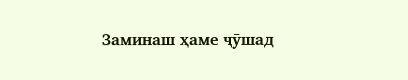Заминаш ҳаме ҷӯшад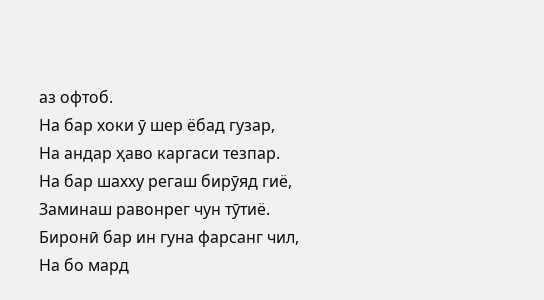аз офтоб.
На бар хоки ӯ шер ёбад гузар,
На андар ҳаво каргаси тезпар.
На бар шахху регаш бирӯяд гиё,
Заминаш равонрег чун тӯтиё.
Биронӣ бар ин гуна фарсанг чил,
На бо мард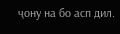ҷону на бо асп дил.